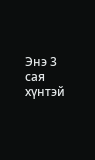Энэ 3 сая хүнтэй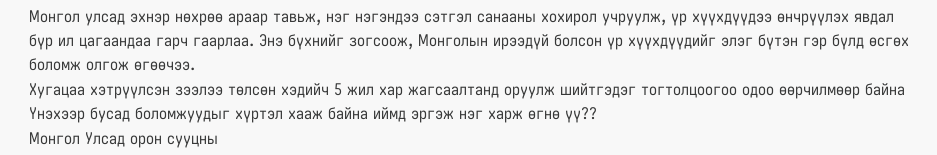Монгол улсад эхнэр нөхрөө араар тавьж, нэг нэгэндээ сэтгэл санааны хохирол учруулж, үр хүүхдүүдээ өнчрүүлэх явдал бүр ил цагаандаа гарч гаарлаа. Энэ бүхнийг зогсоож, Монголын ирээдүй болсон үр хүүхдүүдийг элэг бүтэн гэр бүлд өсгөх боломж олгож өгөөчээ.
Хугацаа хэтрүүлсэн зээлээ төлсөн хэдийч 5 жил хар жагсаалтанд оруулж шийтгэдэг тогтолцоогоо одоо өөрчилмөөр байна Үнэхээр бусад боломжуудыг хүртэл хааж байна иймд эргэж нэг харж өгнө үү??
Монгол Улсад орон сууцны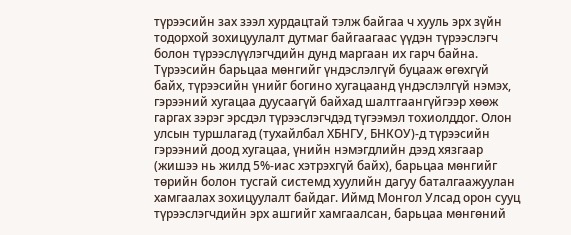түрээсийн зах зээл хурдацтай тэлж байгаа ч хууль эрх зүйн тодорхой зохицуулалт дутмаг байгаагаас үүдэн түрээслэгч болон түрээслүүлэгчдийн дунд маргаан их гарч байна. Түрээсийн барьцаа мөнгийг үндэслэлгүй буцааж өгөхгүй байх, түрээсийн үнийг богино хугацаанд үндэслэлгүй нэмэх, гэрээний хугацаа дуусаагүй байхад шалтгаангүйгээр хөөж гаргах зэрэг эрсдэл түрээслэгчдэд түгээмэл тохиолддог. Олон улсын туршлагад (тухайлбал ХБНГУ, БНКОУ)-д түрээсийн гэрээний доод хугацаа, үнийн нэмэгдлийн дээд хязгаар (жишээ нь жилд 5%-иас хэтрэхгүй байх), барьцаа мөнгийг төрийн болон тусгай системд хуулийн дагуу баталгаажуулан хамгаалах зохицуулалт байдаг. Иймд Монгол Улсад орон сууц түрээслэгчдийн эрх ашгийг хамгаалсан, барьцаа мөнгөний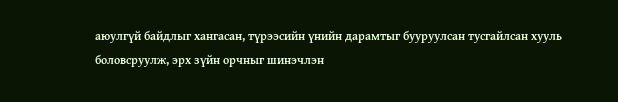аюулгүй байдлыг хангасан, түрээсийн үнийн дарамтыг бууруулсан тусгайлсан хууль боловсруулж, эрх зүйн орчныг шинэчлэн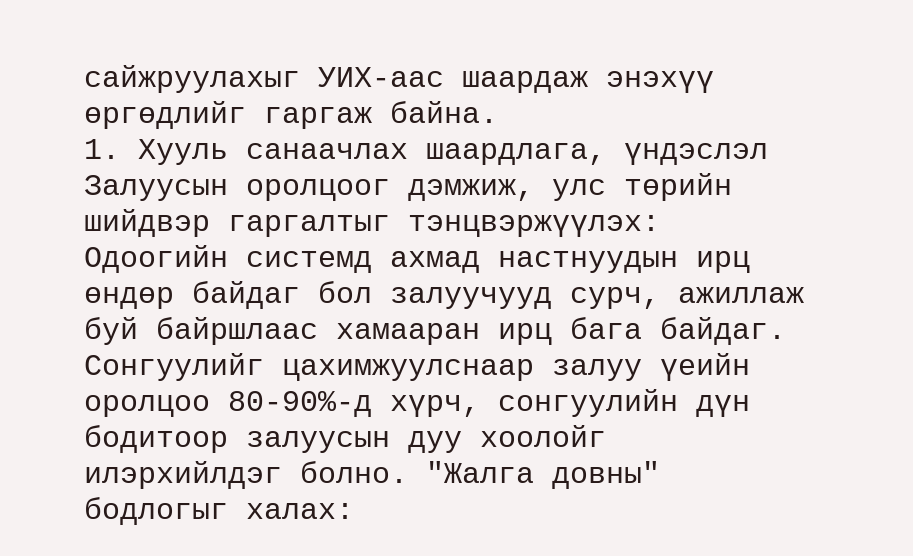сайжруулахыг УИХ-аас шаардаж энэхүү өргөдлийг гаргаж байна.
1. Хууль санаачлах шаардлага, үндэслэл Залуусын оролцоог дэмжиж, улс төрийн шийдвэр гаргалтыг тэнцвэржүүлэх: Одоогийн системд ахмад настнуудын ирц өндөр байдаг бол залуучууд сурч, ажиллаж буй байршлаас хамааран ирц бага байдаг. Сонгуулийг цахимжуулснаар залуу үеийн оролцоо 80-90%-д хүрч, сонгуулийн дүн бодитоор залуусын дуу хоолойг илэрхийлдэг болно. "Жалга довны" бодлогыг халах: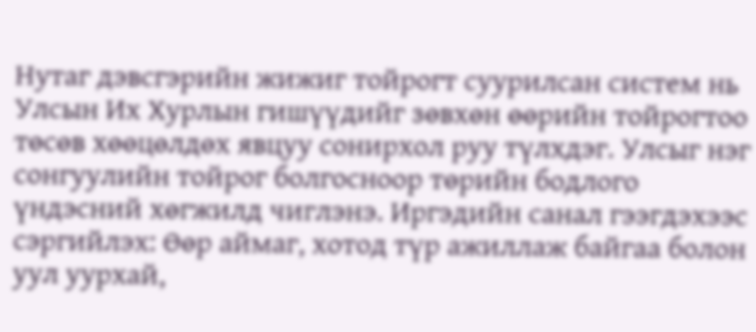Нутаг дэвсгэрийн жижиг тойрогт суурилсан систем нь Улсын Их Хурлын гишүүдийг зөвхөн өөрийн тойрогтоо төсөв хөөцөлдөх явцуу сонирхол руу түлхдэг. Улсыг нэг сонгуулийн тойрог болгосноор төрийн бодлого үндэсний хөгжилд чиглэнэ. Иргэдийн санал гээгдэхээс сэргийлэх: Өөр аймаг, хотод түр ажиллаж байгаа болон уул уурхай,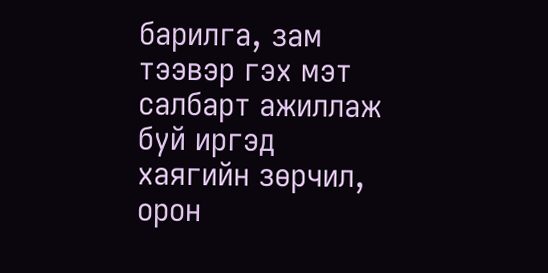барилга, зам тээвэр гэх мэт салбарт ажиллаж буй иргэд хаягийн зөрчил, орон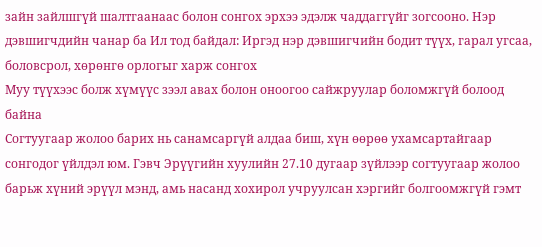зайн зайлшгүй шалтгаанаас болон сонгох эрхээ эдэлж чаддаггүйг зогсооно. Нэр дэвшигчдийн чанар ба Ил тод байдал: Иргэд нэр дэвшигчийн бодит түүх, гарал угсаа, боловсрол, хөрөнгө орлогыг харж сонгох
Муу түүхээс болж хүмүүс зээл авах болон оноогоо сайжруулар боломжгүй болоод байна
Согтуугаар жолоо барих нь санамсаргүй алдаа биш, хүн өөрөө ухамсартайгаар сонгодог үйлдэл юм. Гэвч Эрүүгийн хуулийн 27.10 дугаар зүйлээр согтуугаар жолоо барьж хүний эрүүл мэнд, амь насанд хохирол учруулсан хэргийг болгоомжгүй гэмт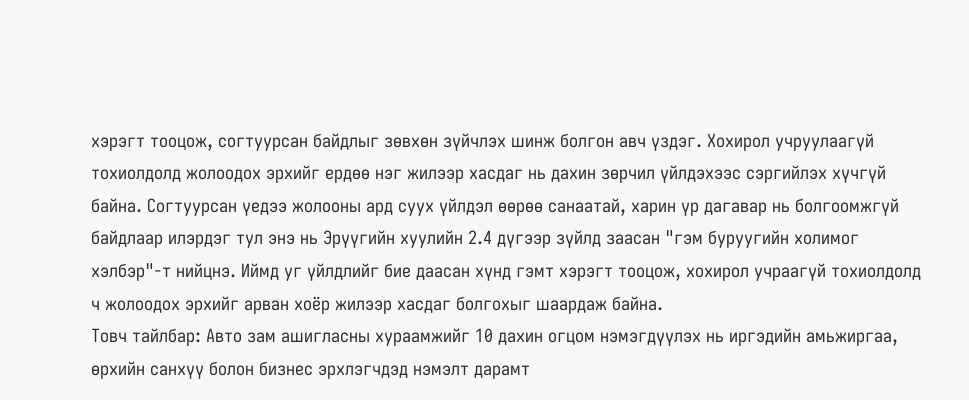хэрэгт тооцож, согтуурсан байдлыг зөвхөн зүйчлэх шинж болгон авч үздэг. Хохирол учруулаагүй тохиолдолд жолоодох эрхийг ердөө нэг жилээр хасдаг нь дахин зөрчил үйлдэхээс сэргийлэх хүчгүй байна. Согтуурсан үедээ жолооны ард суух үйлдэл өөрөө санаатай, харин үр дагавар нь болгоомжгүй байдлаар илэрдэг тул энэ нь Эрүүгийн хуулийн 2.4 дүгээр зүйлд заасан "гэм буруугийн холимог хэлбэр"-т нийцнэ. Иймд уг үйлдлийг бие даасан хүнд гэмт хэрэгт тооцож, хохирол учраагүй тохиолдолд ч жолоодох эрхийг арван хоёр жилээр хасдаг болгохыг шаардаж байна.
Товч тайлбар: Авто зам ашигласны хураамжийг 10 дахин огцом нэмэгдүүлэх нь иргэдийн амьжиргаа, өрхийн санхүү болон бизнес эрхлэгчдэд нэмэлт дарамт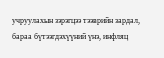учруулахын зэрэгцээ тээврийн зардал, бараа бүтээгдэхүүний үнэ, инфляц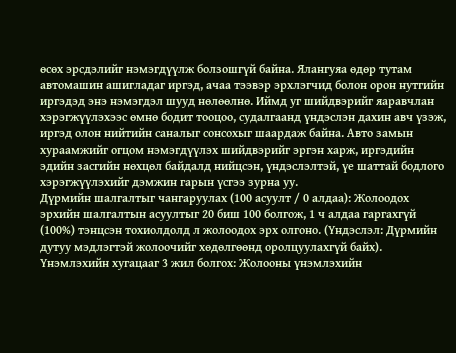өсөх эрсдэлийг нэмэгдүүлж болзошгүй байна. Ялангуяа өдөр тутам автомашин ашигладаг иргэд, ачаа тээвэр эрхлэгчид болон орон нутгийн иргэдэд энэ нэмэгдэл шууд нөлөөлнө. Иймд уг шийдвэрийг яаравчлан хэрэгжүүлэхээс өмнө бодит тооцоо, судалгаанд үндэслэн дахин авч үзэж, иргэд олон нийтийн саналыг сонсохыг шаардаж байна. Авто замын хураамжийг огцом нэмэгдүүлэх шийдвэрийг эргэн харж, иргэдийн эдийн засгийн нөхцөл байдалд нийцсэн, үндэслэлтэй, үе шаттай бодлого хэрэгжүүлэхийг дэмжин гарын үсгээ зурна уу.
Дүрмийн шалгалтыг чангаруулах (100 асуулт / 0 алдаа): Жолоодох эрхийн шалгалтын асуултыг 20 биш 100 болгож, 1 ч алдаа гаргахгүй (100%) тэнцсэн тохиолдолд л жолоодох эрх олгоно. (Үндэслэл: Дүрмийн дутуу мэдлэгтэй жолоочийг хөдөлгөөнд оролцуулахгүй байх). Үнэмлэхийн хугацааг 3 жил болгох: Жолооны үнэмлэхийн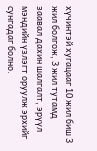хүчинтэй хугацааг 10 жил биш 3 жил болгож, 3 жил тутамд заавал дахин шалгалт, эрүүл мэндийн үзлэгт оруулж эрхийг сунгадаг болно.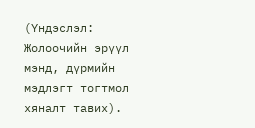(Үндэслэл: Жолоочийн эрүүл мэнд, дүрмийн мэдлэгт тогтмол хяналт тавих).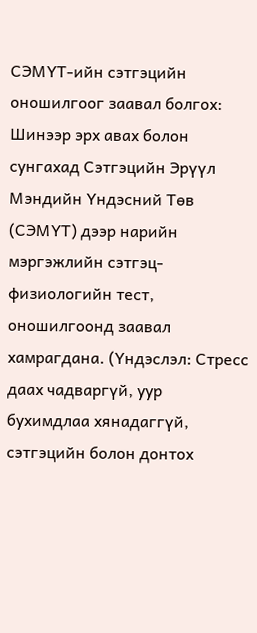СЭМҮТ-ийн сэтгэцийн оношилгоог заавал болгох: Шинээр эрх авах болон сунгахад Сэтгэцийн Эрүүл Мэндийн Үндэсний Төв (СЭМҮТ) дээр нарийн мэргэжлийн сэтгэц-физиологийн тест, оношилгоонд заавал хамрагдана. (Үндэслэл: Стресс даах чадваргүй, уур бухимдлаа хянадаггүй, сэтгэцийн болон донтох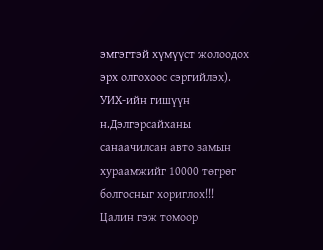эмгэгтэй хүмүүст жолоодох эрх олгохоос сэргийлэх).
УИХ-ийн гишүүн н.Дэлгэрсайханы санаачилсан авто замын хураамжийг 10000 төгрөг болгосныг хориглох!!!
Цалин гэж томоор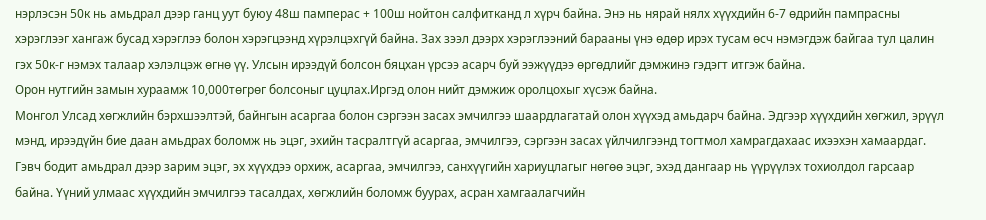нэрлэсэн 50к нь амьдрал дээр ганц уут буюу 48ш памперас + 100ш нойтон салфитканд л хүрч байна. Энэ нь нярай нялх хүүхдийн 6-7 өдрийн пампрасны хэрэглээг хангаж бусад хэрэглээ болон хэрэгцээнд хүрэлцэхгүй байна. Зах зээл дээрх хэрэглээний барааны үнэ өдөр ирэх тусам өсч нэмэгдэж байгаа тул цалин гэх 50к-г нэмэх талаар хэлэлцэж өгнө үү. Улсын ирээдүй болсон бяцхан үрсээ асарч буй ээжүүдээ өргөдлийг дэмжинэ гэдэгт итгэж байна.
Орон нутгийн замын хураамж 10,000төгрөг болсоныг цуцлах.Иргэд олон нийт дэмжиж оролцохыг хүсэж байна.
Монгол Улсад хөгжлийн бэрхшээлтэй, байнгын асаргаа болон сэргээн засах эмчилгээ шаардлагатай олон хүүхэд амьдарч байна. Эдгээр хүүхдийн хөгжил, эрүүл мэнд, ирээдүйн бие даан амьдрах боломж нь эцэг, эхийн тасралтгүй асаргаа, эмчилгээ, сэргээн засах үйлчилгээнд тогтмол хамрагдахаас ихээхэн хамаардаг. Гэвч бодит амьдрал дээр зарим эцэг, эх хүүхдээ орхиж, асаргаа, эмчилгээ, санхүүгийн хариуцлагыг нөгөө эцэг, эхэд дангаар нь үүрүүлэх тохиолдол гарсаар байна. Үүний улмаас хүүхдийн эмчилгээ тасалдах, хөгжлийн боломж буурах, асран хамгаалагчийн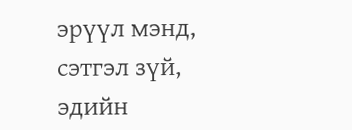эрүүл мэнд, сэтгэл зүй, эдийн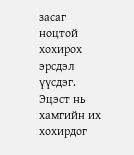засаг ноцтой хохирох эрсдэл үүсдэг. Эцэст нь хамгийн их хохирдог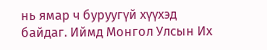нь ямар ч буруугүй хүүхэд байдаг. Иймд Монгол Улсын Их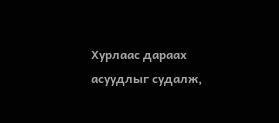Хурлаас дараах асуудлыг судалж,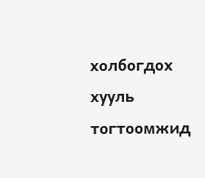холбогдох хууль тогтоомжид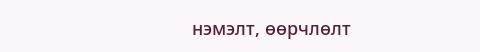нэмэлт, өөрчлөлт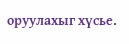оруулахыг хүсье.